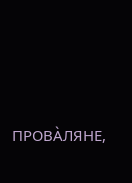ПРОВА̀ЛЯНЕ,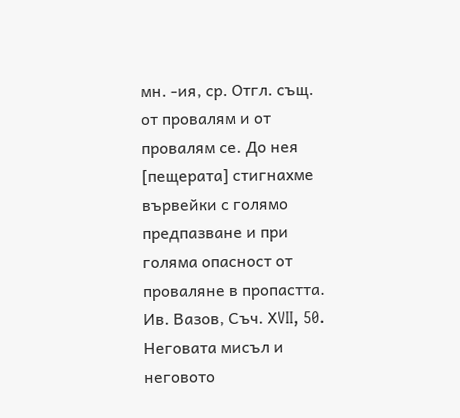мн. -ия, ср. Отгл. същ. от провалям и от провалям се. До нея [пещерата] стигнахме вървейки с голямо предпазване и при голяма опасност от проваляне в пропастта. Ив. Вазов, Съч. ХVII, 50. Неговата мисъл и неговото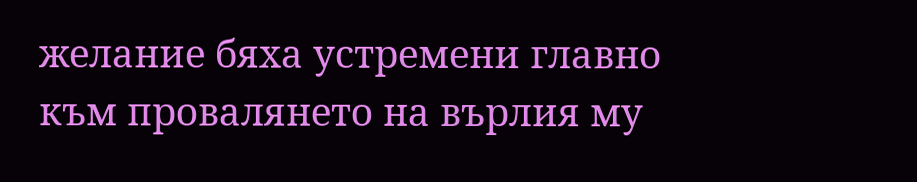желание бяха устремени главно към провалянето на върлия му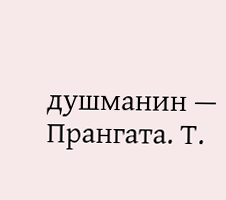душманин — Прангата. Т.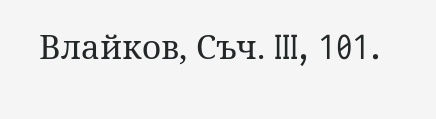Влайков, Съч. III, 101.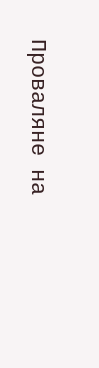Проваляне на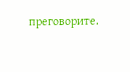преговорите.